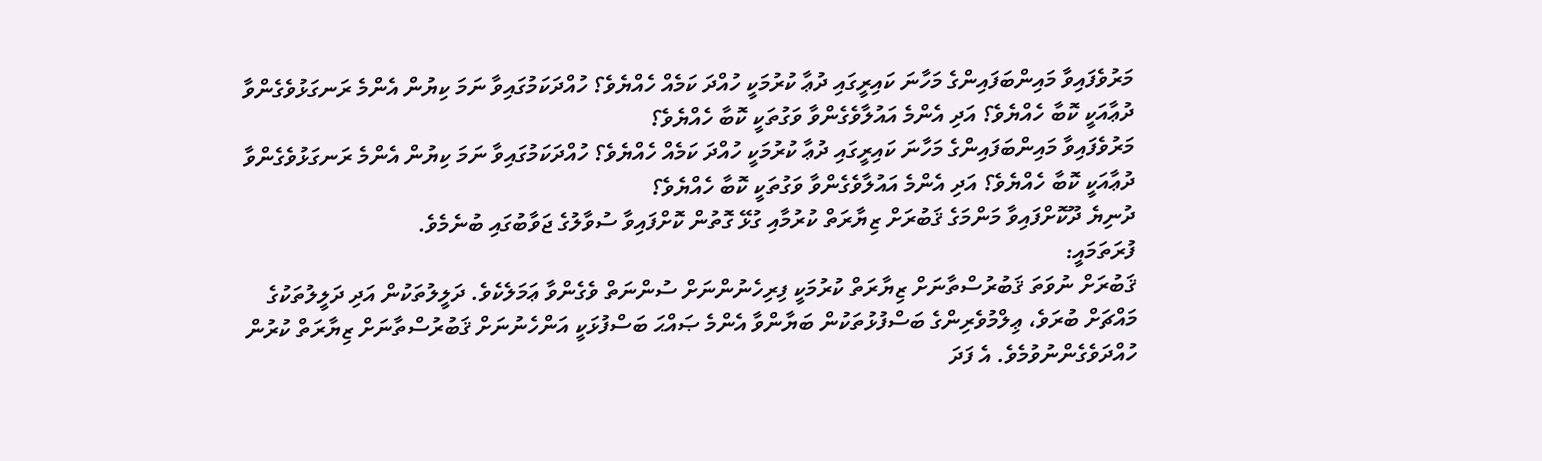މަރުވެފައިވާ މައިންބަފައިންގެ މަހާނަ ކައިރީގައި ދުޢާ ކުރުމަކީ ހުއްދަ ކަމެއް ހެއްޔެވެ؟ ހުއްދަކަމުގައިވާ ނަމަ ކިޔުން އެންމެ ރަނގަޅުވެގެންވާ ދުޢާއަކީ ކޮބާ ހެއްޔެވެ؟ އަދި އެންމެ އައުލާވެގެންވާ ވަގުތަކީ ކޮބާ ހެއްޔެވެ؟
މަރުވެފައިވާ މައިންބަފައިންގެ މަހާނަ ކައިރީގައި ދުޢާ ކުރުމަކީ ހުއްދަ ކަމެއް ހެއްޔެވެ؟ ހުއްދަކަމުގައިވާ ނަމަ ކިޔުން އެންމެ ރަނގަޅުވެގެންވާ ދުޢާއަކީ ކޮބާ ހެއްޔެވެ؟ އަދި އެންމެ އައުލާވެގެންވާ ވަގުތަކީ ކޮބާ ހެއްޔެވެ؟
ދުނިޔެ ދޫކޮށްފައިވާ މަންމަގެ ޤަބުރަށް ޒިޔާރަތް ކުރުމާއި ގުޅޭ ގޮތުން ކޮށްފައިވާ ސުވާލުގެ ޖަވާބުގައި ބުނެމެވެ.
ފުރަތަމައީ:
ޤަބުރަށް ނުވަތަ ޤަބުރުސްތާނަށް ޒިޔާރަތް ކުރުމަކީ ފިރިހެނުންނަށް ސުންނަތް ވެގެންވާ ޢަމަލެކެވެ. ދަލީލުތަކުން އަދި ދަލީލުތަކުގެ މައްޗަށް ބުރަވެ، ޢިލްމުވެރިންގެ ބަސްފުޅުތަކުން ބަޔާންވާ އެންމެ ޞައްޙަ ބަސްފުޅަކީ އަންހެނުނަށް ޤަބުރުސްތާނަށް ޒިޔާރަތް ކުރުން ހުއްދަވެގެންނުވުމެވެ. އެ ފަދަ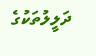ދަލީލުތަކުގެ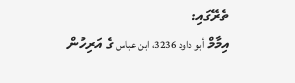ތެރޭގައި:
އިމާމް أبو داود 3236، ابن عباس ގެ އަރިހުން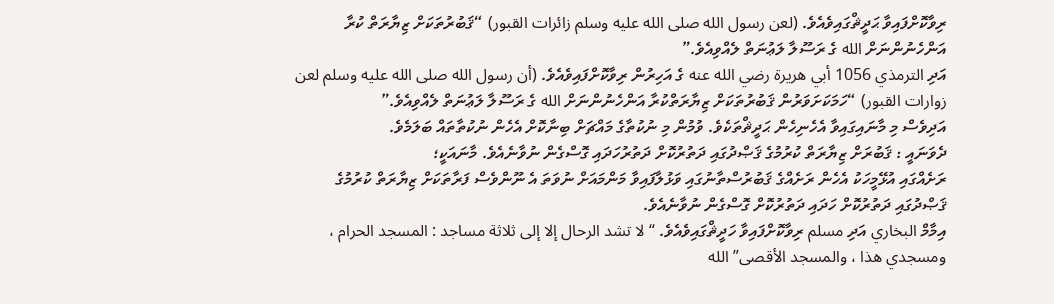ރިވާކޮށްފައިވާ ޙަދީޘްގައިވެއެވެ. (لعن رسول الله صلى الله عليه وسلم زائرات القبور) “ޤަބުރުތަކަށް ޒިޔާރަތް ކުރާ އަންހެނުންނަށް الله ގެ ރަސޫލާ ލަޢުނަތް ލެއްވިއެވެ.”
އަދި الترمذي 1056 أبي هريرة رضي الله عنه ގެ އަހިރުން ރިވާކޮށްފައިވެއެވެ. (أن رسول الله صلى الله عليه وسلم لعن زوارات القبور) “ހަމަކަށަވަރުން ޤަބުރުތަކަށް ޒިޔާރަތްކުރާ އަންހެނުންނަށް الله ގެ ރަސޫލާ ލަޢުނަތް ލެއްވިއެވެ.”
އަދިވެސް މި މާނައިގައިވާ އެހެނިހެން ޙަދީޘްތަކެވެ. ވުމުން މި ނުކުތާގެ މައްޗަށް ބިނާކޮށް އެހެން ނުކުތާތައް ބަލަމެވެ.
ދެވަނައީ : ޤަބުރަށް ޒިޔާރަތް ކުރުމުގެ ޤަޞްދުގައި ދަތުރުކޮށް ދަތުރުހަދައި ގޮސްގެން ނުވާނެއެވެ. މާނައަކީ؛
ރަށެއްގައި އުޅޭމީހަކު އެހެން ރަށެއްގެ ޤަބުރުސްތާނުގައި ވަޅުލާފައިވާ މަންމައަށް ނުވަތަ އެ ނޫންވެސް ފަރާތަކަށް ޒިޔާރަތް ކުރުމުގެ ޤަޞްދުގައި ދަތުރުކޮށް ހަދައި ދަތުރުކޮށް ގޮސްގެން ނުވާނެއެވެ.
އިމާމް البخاري އަދި مسلم ރިވާކޮށްފައިވާ ހަދީޘްގައިވެއެވެ. “لا تشد الرحال إلا إلى ثلاثة مساجد : المسجد الحرام ، ومسجدي هذا ، والمسجد الأقصى” الله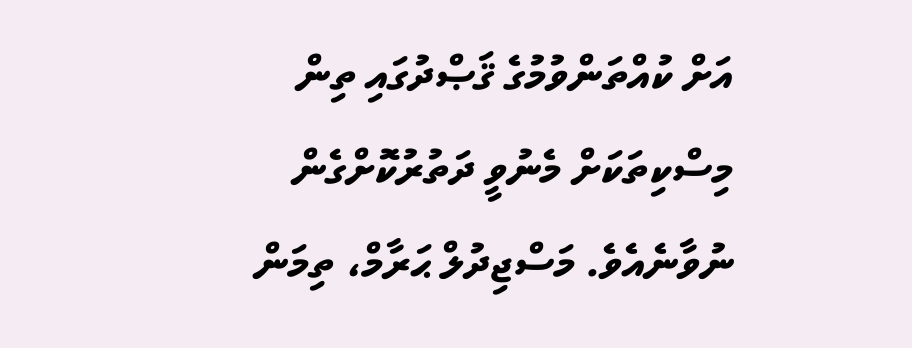އަށް ކުއްތަންވުމުގެ ޤަޞްދުގައި ތިން މިސްކިތަކަށް މެނުވީ ދަތުރުކޮށްގެން ނުވާނެއެވެ. މަސްޖިދުލް ޙަރާމް، ތިމަން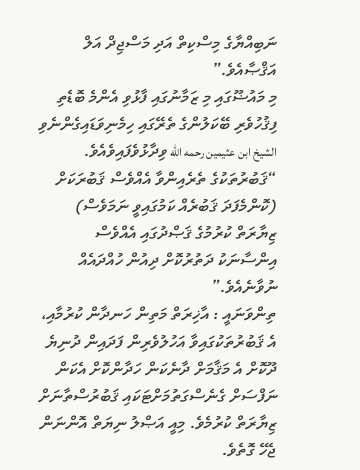ނަބިއްޔާގެ މިސްކިތް އަދި މަސްޖިދް އަލް އަޤްޞާއެވެ.”
މި މައުޟޫގައި މި ޒަމާނުގައި ފާޅުވި އެންމެ ބޮޑެތި ފިޤުހުވެރި ބޭކަލުންގެ ތެރޭގައި ހިމެނިވަޑައިގެންނެވި الشيخ ابن عثيمين رحمه الله ވިދާޅުވެފައިވެއެވެ. “ޤަބުރުތަކުގެ ތެރެއިންވާ އެއްވެސް ޤަބުރަކަށް (ކޮންމެފަދަ ޤަބުރެއް ކަމުގައިވީ ނަމަވެސް) ޒިޔާރަތް ކުރުމުގެ ޤަޞްދުގައި އެއްވެސް އިންސާނަކު ދަތުރުކޮށް ދިއުން ހުއްދައެއް ނުވާނެއެވެ.”
ތިންވަނައީ : އާޚިރަތް މަތިން ހަނދާން ކުރުމާއި، އެ ޤަބުރުތަކުގައިވާ އަހުލުވެރިން ފަދައިން ދުނިޔެ ދޫކޮށް އެ މަޤާމަށް ދާނެކަން ހަދާންކޮށް އެކަން ނަފްސަށް ގެނެސްގަތުމަށްޓަކައި ޤަބުރުސްތާނަށް ޒިޔާރަތް ކުރުމެވެ. މިއީ އަޞްލު ނިޔަތް އޮންނަން ޖެހޭ ގޮތެވެ.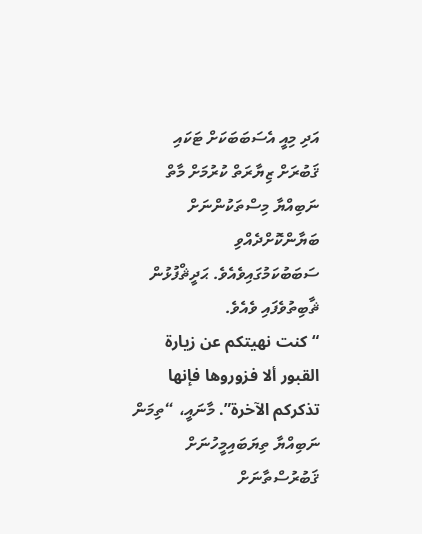އަދި މިއީ އެސަބަބަކަށް ޓަކައި ޤަބުރަށް ޒިޔާރަތް ކުރުމަށް މާތް ނަބިއްޔާ މިސްތަކުންނަށް ބަޔާންކޮށްދެއްވި ސަބަބުކަމުގައިވެއެވެ. ޙަދީޘްފުޅުން ޘާބިތުވެފައި ވެއެވެ.
“كنت نهيتكم عن زيارة القبور ألا فزوروها فإنها تذكركم الآخرة”. މާނައީ، “ތިމަން ނަބިއްޔާ ތިޔަބައިމީހުނަށް ޤަބުރުސްތާނަށް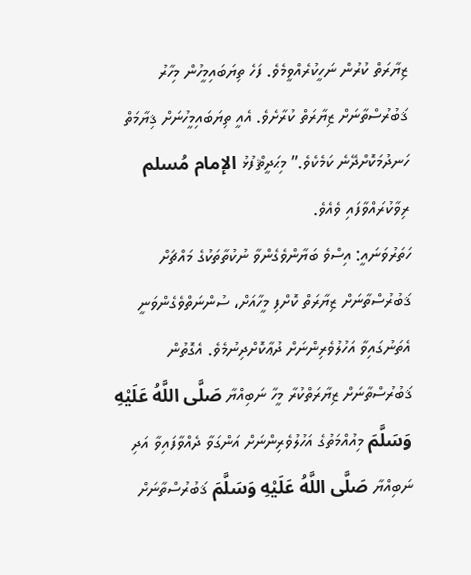ޒިޔާރަތް ކުރުން ނަހީކުރެއްވީމެވެ. ފަހެ ތިޔަބައިމީހުން މިހާރު ޤަބުރުސްތާނަށް ޒިޔާރަތް ކުރާށެވެ. އެއީ ތިޔަބައިމީހުނަށް ޤިޔާމަތް ހަނދުމަކޮށްދޭނެ ކަމެކެވެ.” މިޙަދީޘްފުޅު الإمام مُسلم ރިވާކުރައްވާފައި ވެއެވެ.
ހަތަރުވަނައީ: އިސްވެ ބަޔާންވެގެންވާ ނުކުތާތަކުގެ މައްޗަށް ޤަބުރުސްތާނަށް ޒިޔާރަތް ކޮށްފި މީހާއަށް، ސުންނަތްވެގެންވަނީ އެތަނުގައިވާ އަހުލުވެރިންނަށް ދުޢާކޮށްދިނުމެވެ. އެގޮތުން ޤަބުރުސްތާނަށް ޒިޔާރަތްކުރާ މީހާ ނަބިއްޔާ صَلَّى اللَّهُ عَلَيْهِ وَسَلَّمَ މިއުއްމަތުގެ އަހުލުވެރިންނަށް އަންގަވާ ދެއްވާފައިވާ އަދި ނަބިއްޔާ صَلَّى اللَّهُ عَلَيْهِ وَسَلَّمَ ޤަބުރުސްތާނަށް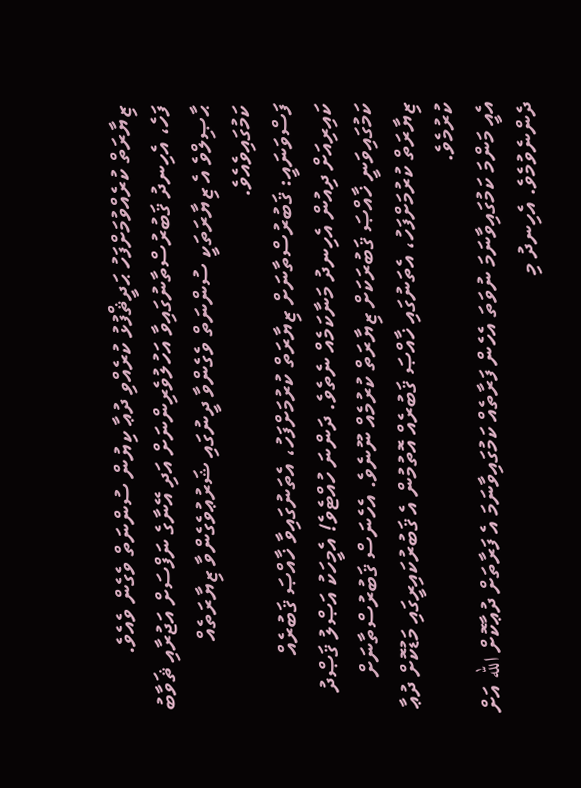ޒިޔާރަތް ކުރެއްވުމަށްފަހު ޙަދީޘްފުޅު ކުރެއްވި ދުޢާ ކިޔުން ސުންނަތް ވެގެން ވެއެވެ.
ފަހެ، އެހިނދު ޤަބުރުސްތާނުގައިވާ އަހުލުވެރިންނަށް އަދި އޭނާގެ ނަފްސަށް އަޖުރާއި ޘަވާބު ޙާޞިލްވެ އެ ޒިޔާރަތަކީ ސުންނަތް ވެގެންވާ ދީނުގައި ޝަރުޢުވެގެންވާ ޒިޔާރަތެއް ކަމުގައިވެއެވެ.
ފަސްވަނައީ: ޤަބުރުސްތާނަށް ޒިޔާރަތް ކުރުމަށްފަހު، އެތަނުގައިވާ ޚާއްޞަ ޤަބުރެއް ކައިރިއަށް ދިއުން އެހިނދު މަނާކަމެއް ނެތެވެ. ދަންނަ ހުއްޓެވެ! އެމީހަކު އަޞްލު ޤަޞްދު ކަމުގައިވަނީ ޚާއްޞަ ޤަބުރަކަށް ޒިޔާރަތް ކުރުމެއް ނޫނެވެ. އެހެނަސް ޤަބުރުސްތާނަށް ޒިޔާރަތް ކުރުމަށްފަހު، އެތަނުގައި ޚާއްޞަ ޤަބުރެއް އޮތުމުން އެ ޤަބުރުކައިރީގައި މަޑުކޮށް ދުޢާ ކުރުމެވެ.
އެއީ މަންމަ ކަމުގައިވާނަމަ ނުވަތަ އެހެން ފަރާތެއް ކަމުގައިވާނަމަ އެ ފަރާތަށް ދުޢާކޮށް الله އަށް ދެންނެވުމެވެ. އެހިނދު މި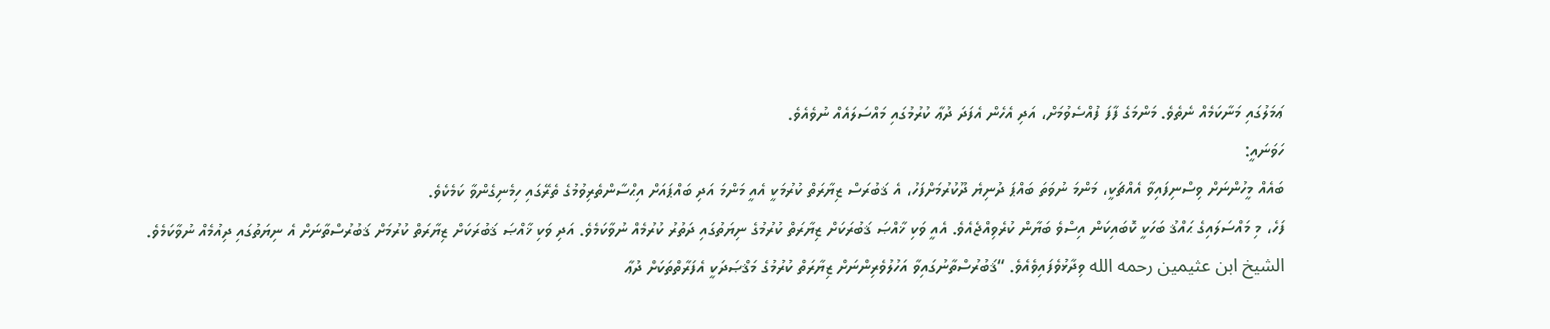ޢަމަލުގައި މަނާކަމެއް ނެތެވެ. މަންމަގެ ފާފަ ފުއްސެވުމަށް، އަދި އެހެން އެފަދަ ދުޢާ ކުރުމުގައި މައްސަލައެއް ނުވެއެވެ.
ހަވަނައީ:
ބައެއް މީހުންނަށް ވިސްނިފައިވާ އެއްޗަކީ، މަންމަ ނުވަތަ ބައްޕަ ދުނިޔެ ދޫކުރުމަށްފަހު، އެ ޤަބުރަސް ޒިޔާރަތް ކުރުމަކީ އެއީ މަންމަ އަދި ބައްޕައަށް އިޙްސާންތެރިވުމުގެ ތެރޭގައި ހިމެނިގެންވާ ކަމެކެވެ.
ފަހެ، މި މައްސަލައިގެ ޙައްޤު ބަހަކީ ކޮބައިކަން އިސްވެ ބަޔާން ކުރެވިއްޖެއެވެ. އެއީ ވަކި ޚާއްޞަ ޤަބުރަކަށް ޒިޔާރަތް ކުރުމުގެ ނިޔަތުގައި ދަތުރު ކުރުމެއް ނުވާކަމެވެ. އަދި ވަކި ޚާއްޞަ ޤަބުރަކަށް ޒިޔާރަތް ކުރުމަށް ޤަބުރުސްތާނަށް އެ ނިޔަތުގައި ދިއުމެއް ނުވާކަމެވެ.
الشيخ ابن عثيمين رحمه الله ވިދާޅުވެފައިވެއެވެ. “ޤަބުރުސްތާނުގައިވާ އަހުލުވެރިންނަށް ޒިޔާރަތް ކުރުމުގެ މަޤްޞަދަކީ އެފަރާތްތަކަށް ދުޢާ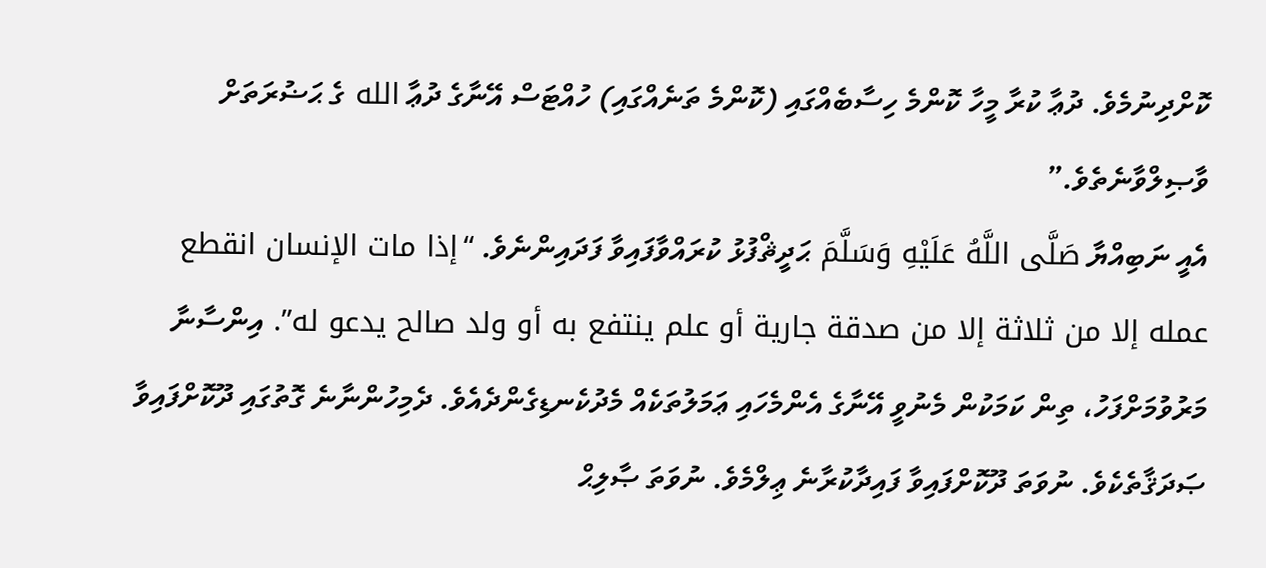ކޮށްދިނުމެވެ. ދުޢާ ކުރާ މީހާ ކޮންމެ ހިސާބެއްގައި (ކޮންމެ ތަނެއްގައި) ހުއްޓަސް އޭނާގެ ދުޢާ الله ގެ ޙަޟުރަތަށް ވާޞިލްވާނެތެވެ.”
އެއީ ނަބިއްޔާ صَلَّى اللَّهُ عَلَيْهِ وَسَلَّمَ ޙަދީޘްފުޅު ކުރައްވާފައިވާ ފަދައިންނެވެ. “إذا مات الإنسان انقطع عمله إلا من ثلاثة إلا من صدقة جارية أو علم ينتفع به أو ولد صالح يدعو له”. އިންސާނާ މަރުވުމަށްފަހު، ތިން ކަމަކުން މެނުވީ އޭނާގެ އެންމެހައި ޢަމަލުތަކެއް މެދުކެނޑިގެންދެއެވެ. ދެމިހުންނާނެ ގޮތުގައި ދޫކޮށްފައިވާ ޞަދަޤާތެކެވެ. ނުވަތަ ދޫކޮށްފައިވާ ފައިދާކުރާނެ ޢިލްމެވެ. ނުވަތަ ޞާލިޙް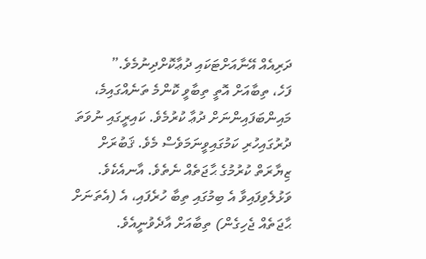ދަރިއެއް އޭނާއަށްޓަކައި ދުޢާކޮށްދިނުމެވެ.”
ފަހެ، ތިބާއަށް އޮތީ ތިބާވީ ކޮންމެ ތަނެއްގައިމެ، މައިންބަފައިންނަށް ދުޢާ ކުރުމެވެ. ކައިރީގައި ނުވަތަ ދުރުގައިހުރި ކަމުގައިވީނަމަވެސް މެވެ. ޤަބުރަށް ޒިޔާރަތް ކުރުމުގެ ޙާޖަތެއް ނެތެވެ. އާނއެކެވެ.
ވަޅުލެވިފައިވާ އެ ބިމުގައި ތިބާ ހުރެފައި، އެ (އެތަނަށް ޙާޖަތެއް ޖެހިގެން) ތިބާއަށް އާދެވުނީއެވެ.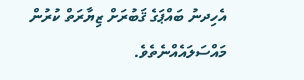އެހިދނު ބައްޕަގެ ޤަބުރަށް ޒިޔާރަތް ކުރުން މައްސަލައެއްނެތެވެ.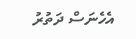އެހެނަސް ދަތުރު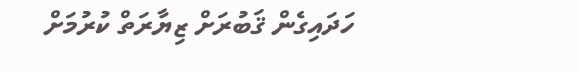ހަދައިގެން ޤަބުރަށް ޒިޔާރަތް ކުރުމަށް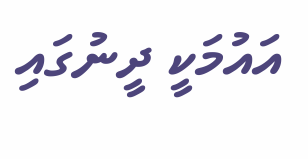އައުމަކީ ދީނުގައި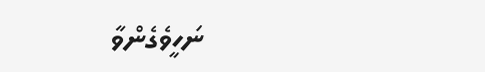ނަހީވެގެންވާ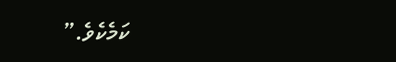ކަމެކެވެ.”